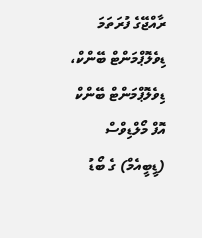ރާއްޖޭގެ ފުރަތަމަ ޑިވެލޮޕްމަންޓް ބޭންކް، ޑިވެލޮޕްމަންޓް ބޭންކް އޮފް މޯލްޑިވްސް (ޑީބީއެމް) ގެ ބޯޑު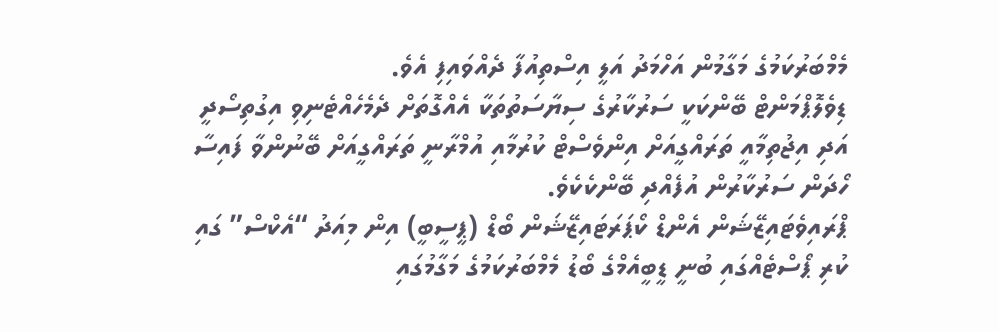މެމްބަރުކަމުގެ މަގާމުން އަހްމަދު އަލީ އިސްތިއުފާ ދެއްވައިފި އެވެ.
ޑިވެލޮޕްމަންޓް ބޭންކަކީ ސަރުކާރުގެ ސިޔާސަތުތަކާ އެއްގޮތަށް ދެމެހެއްޓެނިވި އިގުތިސޯދީ އަދި އިޖުތިމާއީ ތަރައްގީއަށް އިންވެސްޓް ކުރުމާއި އުމްރާނީ ތަރައްގީއަށް ބޭނުންވާ ފައިސާ ހޯދަން ސަރުކާރުން އުފެއްދި ބޭންކެކެވެ.
ޕްރައިވެޓައިޒޭޝަން އެންޑް ކޯޕަރަޓައިޒޭޝަން ބޯޑް (ޕީސީބީ) އިން މިއަދު “އެކްސް” ގައި ކުރި ޕޯސްޓެއްގައި ބުނީ ޑީބީއެމްގެ ބޯޑު މެމްބަރުކަމުގެ މަގާމުގައި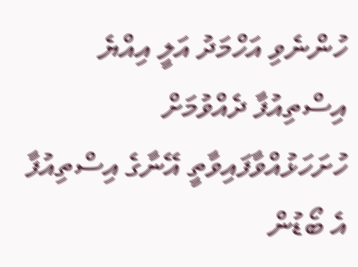ހުންނެވި އަހްމަދު އަލީ އިއްޔެ އިސްތިއުފާ ދެއްވުމަށް ހުށަހަޅުއްވާފައިވާތީ އޭނާގެ އިސްތިއުފާ އެ ބޯޑުން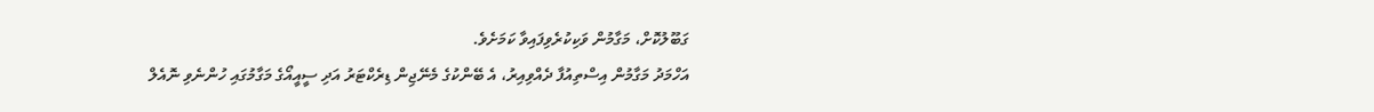ގަބޫލުކޮށް، މަގާމުން ވަކިކުރެވިފައިވާ ކަމަށެވެ.
އަހްމަދު މަގާމުން އިސްތިއުފާ ދެއްވިއިރު، އެ ބޭންކުގެ މެނޭޖިން ޑިރެކްޓަރު އަދި ސީއީއޯގެ މަގާމުގައި ހުންނެވި ނޮއެލް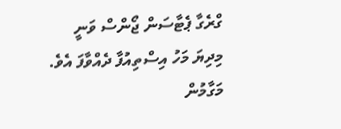ގްރެގާ ޕެޓާސަން ޖޯންސް ވަނީ މިދިޔަ މަހު އިސްތިއުފާ ދެއްވާފަ އެވެ. މަގާމުން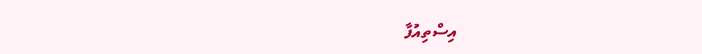އިސްތިއުފާ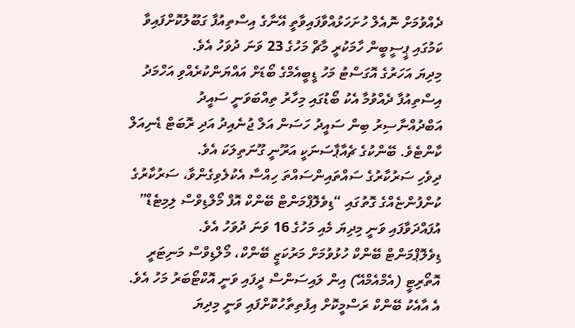ދެއްވުމަށް ނޮއެލް ހުށަހަޅުއްވާފައިވާތީ އޭނާގެ އިސްތިއުފާ ގަބޫލުކޮށްފައިވާ ކަމުގައި ޕީސީބީން ހާމަކުރީ މާޗް މަހުގެ 23 ވަނަ ދުވަހު އެވެ.
މިދިޔަ އަހަރުގެ އޮގަސްޓު މަހު ޑީބީއެމްގެ ބޯޑަށް އައްޔަންކުރެއްވި އަހްމަދު އިސްތިއުފާ ދެއްވުމާ އެކު ބޯޑުގައި މިހާރު ތިއްބަވަނީ ސައީދު އަބްދުއްނާސިރު ބިން ސައީދު ހަސަން އަލް ޖުނެއިދު އަދި ރޮބަޓް ޑެނިއަލް ކާންޓެވެ. ބޭންކުގެ ޗެއާޕާސަނަކީ އަރޫނީ ގޫނަތިލަކަ އެވެ.
ދިވެހި ސަރުކާރުގެ ސައްތައިންސައްތަ ހިއްސާ އެކުލެވިގެންވާ، ސަރުކާރުގެ ކުންފުންޏެއްގެ ގޮތުގައި “ޑިވެލޮޕްމަންޓް ބޭންކް އޮފް މޯލްޑިވްސް ލިމިޓެޑް” އުފައްދަވާފައި ވަނީ މިދިޔަ މެއި މަހުގެ 16 ވަނަ ދުވަހު އެވެ.
ޑިވެލޮޕްމަންޓް ބޭންކް ހުޅުވުމަށް މަރުކަޒީ ބޭންކް، މޯލްޑިވްސް މަނިޓަރީ އޮތޯރިޓީ (އެމްއެމްއޭ) އިން ލައިސަންސް ދީފައި ވަނީ އޮކްޓޯބަރު މަހު އެވެ. އެ އާއެކު ބޭންކް ރަސްމީކޮށް އިފުތިތާހުކޮށްފައި ވަނީ މިދިޔަ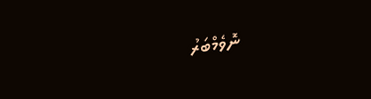ނޮވެމްބަރު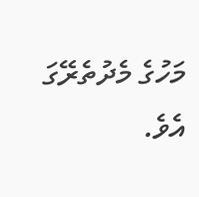މަހުގެ މެދުތެރޭގަ އެވެ.